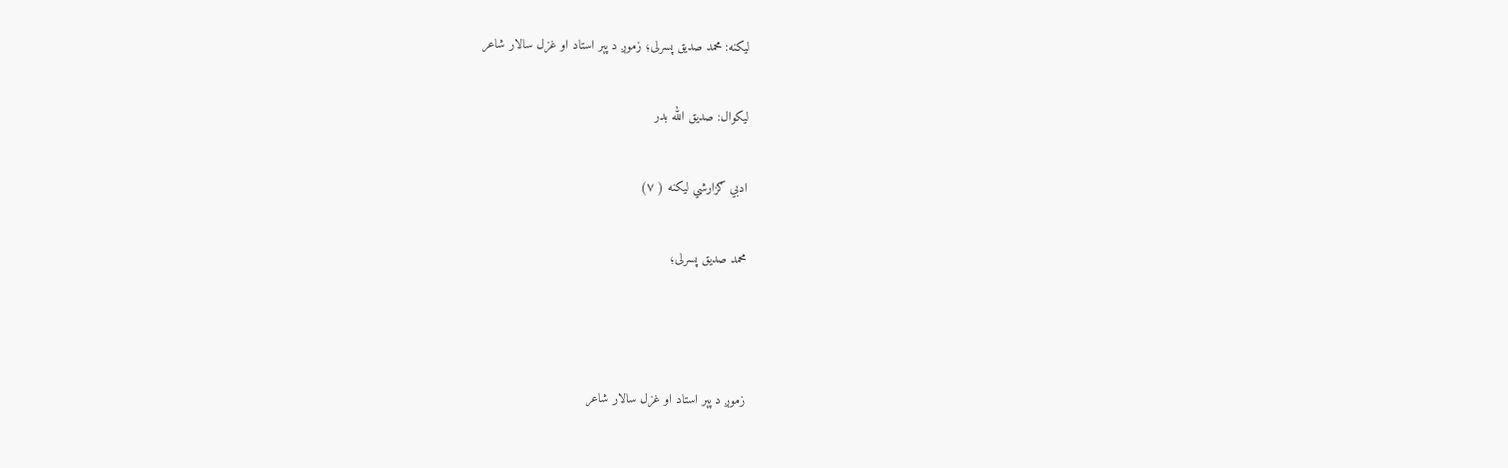ليكنه: محمد صديق پسرلى؛ زموږ د پېر استاد او غزل سالار شاعر

ليكوال: صديق الله بدر

ادبي ګزارشي ليكنه ( ۷)

محمد صديق پسرلى؛



زموږ د پېر استاد او غزل سالار شاعر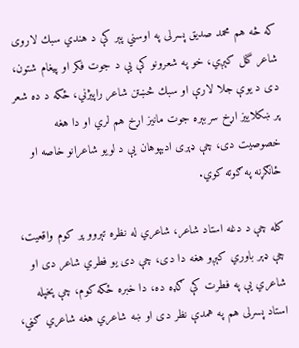كه څه هم محمد صديق پسرلى په اوسني پېر كې د هندي سبك لاروى شاعر گڼل كېږي، خو په شعرونو كې يې د جوت فكر او پيغام شتون، دى د يوې جلا لارې او سبك څښتن شاعر راپيژني، ځكه د ده شعر پر ښكلاييز اړخ سربېره جوت مانيز اړخ هم لري او دا هغه خصوصيت دى، چې ډېرى ادبپوهان يې د لويو شاعرانو خاصه او ځانګړنه په ګوته كوي.

كله چې د دغه استاد شاعر، شاعري له نظره تېروو پر كوم واقعيت، چې ډېر باوري كېږو هغه دا دى، چې دى يو فطري شاعر دى او شاعري يې په فطرت كې ګډه ده، دا خبره ځكه كوم، چې پخپله استاد پسرلى هم په همدې نظر دى او ښه شاعري هغه شاعري ګڼي،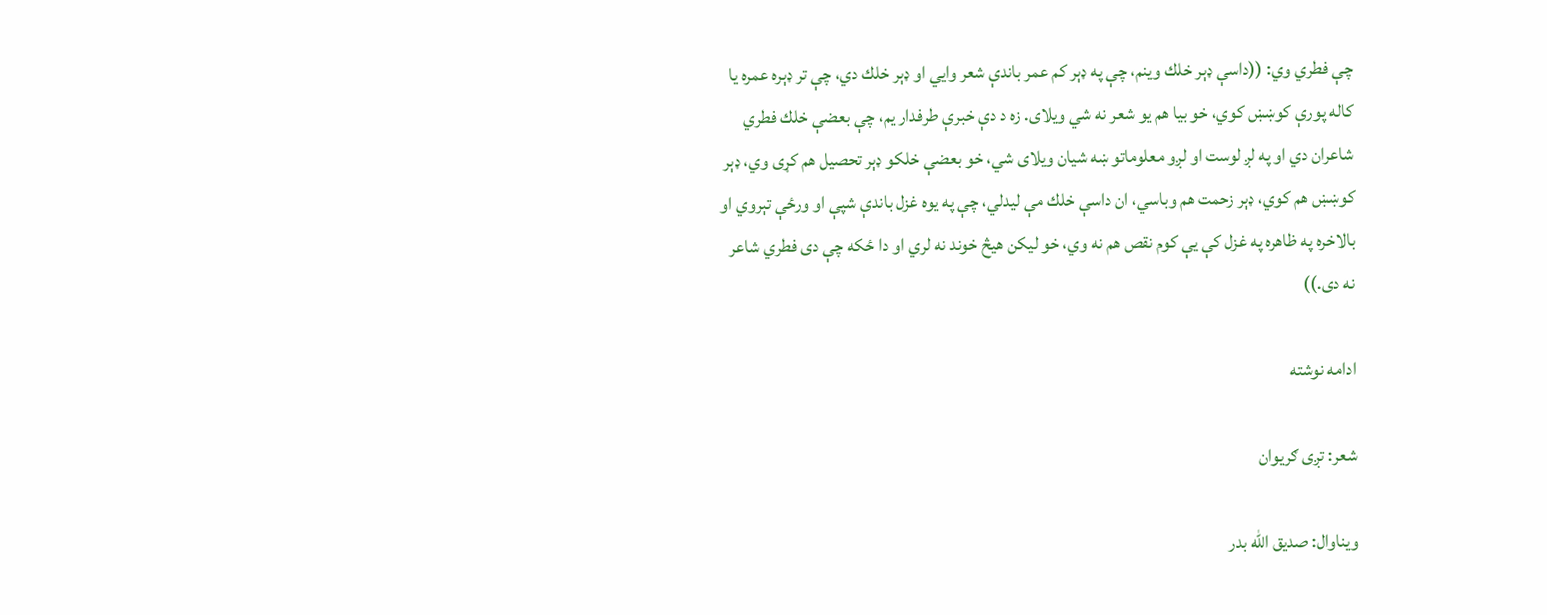چې فطري وي: ((داسې ډېر خلك وينم، چې په ډېر كم عمر باندې شعر وايي او ډېر خلك دي، چې تر ډېره عمره يا كاله پورې كوښښ كوي، خو بيا هم يو شعر نه شي ويلاى. زه د دې خبرې طرفدار يم، چې بعضې خلك فطري شاعران دي او په لږ لوست او لږو معلوماتو ښه شيان ويلاى شي، خو بعضې خلكو ډېر تحصيل هم كړى وي، ډېر كوښښ هم كوي، ډېر زحمت هم وباسي، ان داسې خلك مې ليدلي، چې په يوه غزل باندې شپې او ورځې تېروي او بالاخره په ظاهره په غزل كې يې كوم نقص هم نه وي، خو ليكن هيڅ خوند نه لري او دا ځكه چې دى فطري شاعر نه دى.))

ادامه نوشته

شعر: تږى ګريوان

ويناوال: صديق الله بدر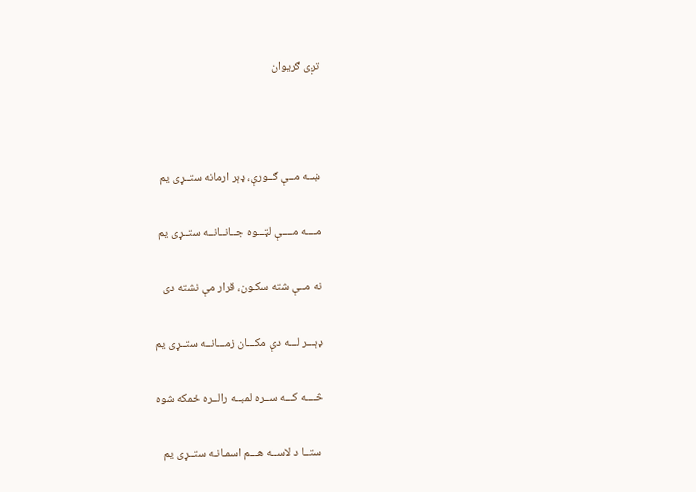تږى ګريوان



ښــه مــې ګــورې، ډېر ارمانه ستــړى يم

مــــه مــــې لټـــوه جــانــانــه ستــړى يم

نه مــې شته سكـون، قرار مې نشته دى

ډېـــر لـــه دې مكـــان زمـــانــه ستــړى يم

څــــه كـــه ســره لمبــه رالــره ځمكه شوه

 ستــا د لاســه هـــم اسمـانـه ستــړى يم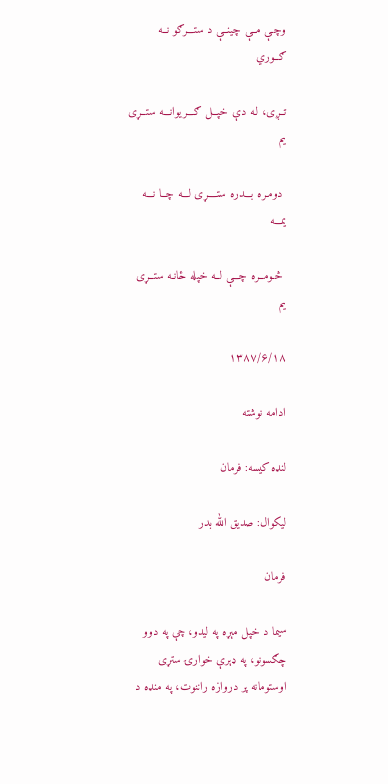وچـې مــې چينــې د ستـــرګو نــه ګــوري

تــږى، لـه دې خپــل ګـــريوانـــه ستــړى يم

 دومـره بـــدره ستــــړى لـــه چــا نـــه يمـــه

 څـومــره چـــې لــه خپله ځانـه ستــړى يم

۱۳۸۷/۶/۱۸

ادامه نوشته

لنډه كيسه: فرمان

لیکوال: صدیق الله بدر

فرمان

سيما د خپل مېړه په ليدو، چې په دوو چګسونو، په ډېرې خوارۍ ستړى اوستومانه پر دروازه راننوت، په منډه د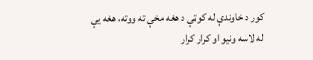كور د خاوندې له كوټې د هغه مخې ته ووته، هغه يې له لاسه ونيو او كرار كرار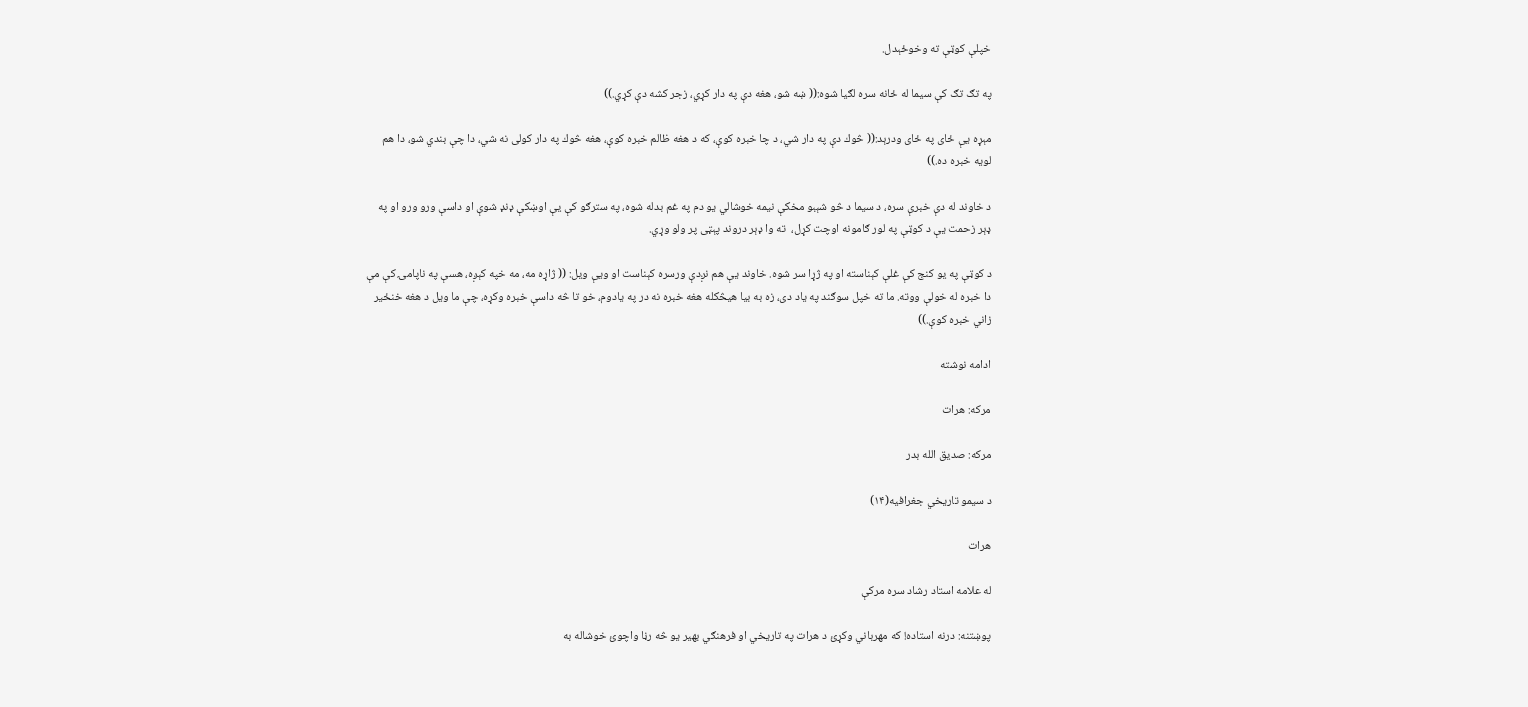خپلې كوټې ته وخوځېدل.

په تګ تګ كې سيما له ځانه سره لګيا شوه:(( ښه شو، هغه دې په دار كړي، زجر كشه دې كړي.))

مېړه يې ځاى په ځاى ودرېد:(( څوك دې په دار شي، د چا خبره كوې، كه د هغه ظالم خبره كوې، هغه څوك په دار كولى نه شي، دا چې بندي شو، دا هم لويه خبره ده.))

د خاوند له دې خبرې سره، د سيما د څو شېبو مخكې نيمه خوشالي يو دم په غم بدله شوه، په سترګو كې يې اوښكې ډنډ شوې او داسې ورو ورو او په ډېر زحمت يې د كوټې په لور ګامونه اوچت كړل،  ته وا ډېر دروند پېټى پر ولو وړي.

د كوټې په يو كنج كې غلې كېناسته او په ژړا سر شوه. خاوند يې هم نږدې ورسره كېناست او ويې ويل: (( ژاړه مه، مه خپه كېږه، هسې په ناپامۍ كې مې دا خبره له خولې ووته. ما ته خپل سوګند په ياد دى، زه به بيا هيڅكله هغه خبره نه در په يادوم، خو تا څه داسې خبره وكړه، چې ما ويل د هغه خنځير زاني خبره كوې.))

ادامه نوشته

مرکه: هرات

مركه: صديق الله بدر

د سيمو تاريخي جغرافيه(۱۴)

هرات

له علامه استاد رشاد سره مركې

پوښتنه: درنه استاده! كه مهرباني وكړئ د هرات په تاريخي او فرهنګي بهير يو څه رڼا واچوئ خوشاله به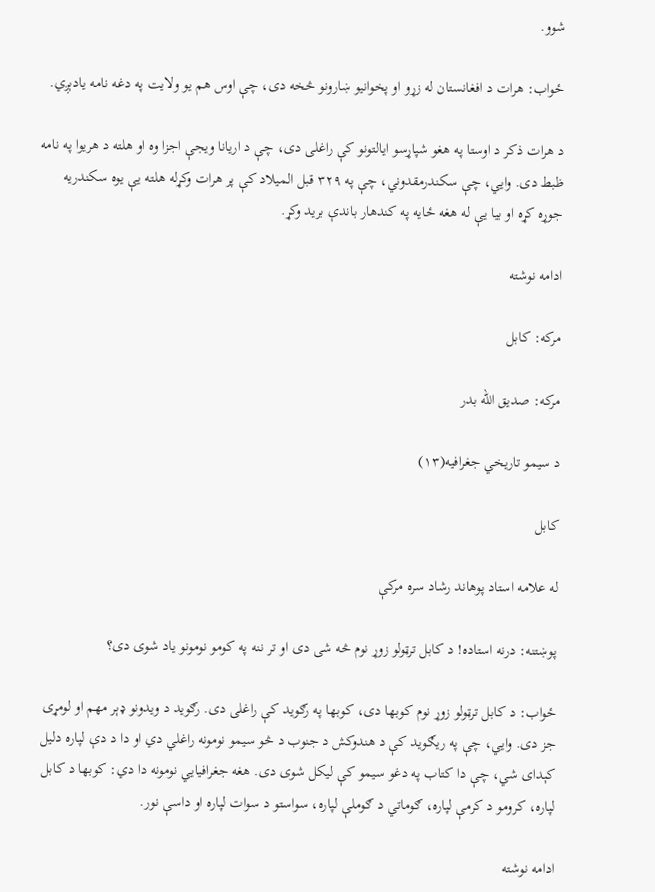شوو.

ځواب: هرات د افغانستان له زړو او پخوانيو ښارونو څخه دى، چې اوس هم يو ولايت په دغه نامه يادېږي.

د هرات ذكر د اوستا په هغو شپاړسو ايالتونو كې راغلى دى، چې د اريانا ويجې اجزا وه او هلته د هريوا په نامه ظبط دى. وايي، چې سكندرمقدوني، چې په ۳۲۹ قبل الميلاد كې پر هرات وكړله هلته يې يوه سكندريه جوړه كړه او بيا يې له هغه ځايه په كندهار باندې بريد وكړ.

ادامه نوشته

مرکه: کابل

مركه: صديق الله بدر

د سيمو تاريخي جغرافيه(۱۳)

كابل

له علامه استاد پوهاند رشاد سره مركې

پوښتنه: درنه استاده! د كابل ترټولو زوړ نوم څه شى دى او تر ننه په كومو نومونو ياد شوى دى؟

ځواب: د كابل ترټولو زوړ نوم كوبها دى، كوبها په رګويد كې راغلى دى. رګويد د ويدونو ډېر مهم او لومړى جز دى. وايي، چې په ريګويد كې د هندوكش د جنوب د څو سيمو نومونه راغلي دي او دا د دې لپاره دليل كېداى شي، چې دا كتاب په دغو سيمو كې ليكل شوى دى. هغه جغرافيايي نومونه دا دي: كوبها د كابل لپاره، كرومو د كرمې لپاره، ګوماتي د ګوملې لپاره، سواستو د سوات لپاره او داسې نور.

ادامه نوشته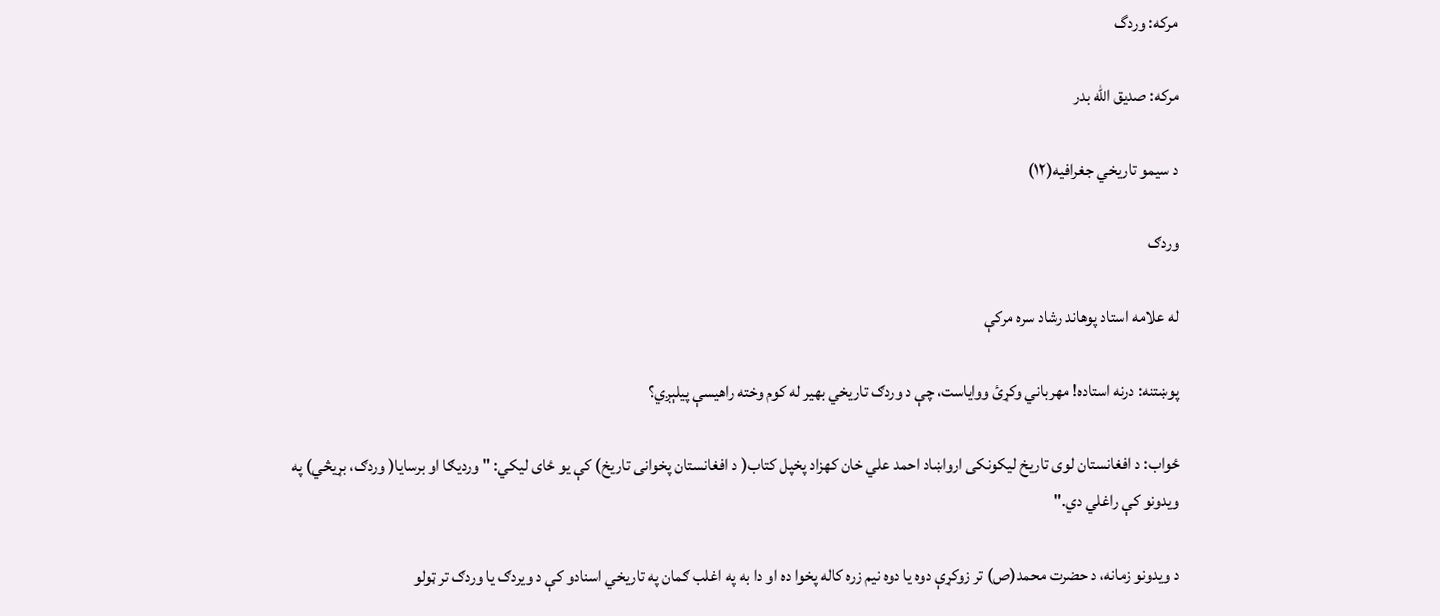مرکه: وردگ

مركه: صديق الله بدر

د سيمو تاريخي جغرافيه(۱۲)

وردګ

له علامه استاد پوهاند رشاد سره مركې

پوښتنه: درنه استاده! مهرباني وكړئ وواياست، چې د وردګ تاريخي بهير له كوم وخته راهيسې پيلېږي؟

ځواب: د افغانستان لوى تاريخ ليكونكى ارواښاد احمد علي خان كهزاد پخپل كتاب( د افغانستان پخوانى تاريخ) كې يو ځاى ليكي: " ورديګا او برسايا( وردګ، بړيڅي) په ويدونو كې راغلي دي."

د ويدونو زمانه، د حضرت محمد(ص) تر زوكړې دوه يا دوه نيم زره كاله پخوا ده او دا به په اغلب ګمان په تاريخي اسنادو كې د ويردګ يا وردګ تر ټولو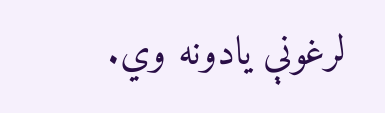لرغونې يادونه وي.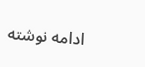ادامه نوشته